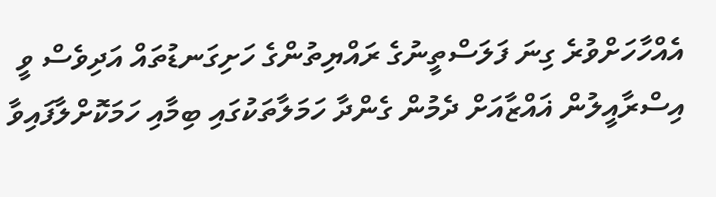އެއްހާހަށްވުރެ ގިނަ ފަލަސްތީނުގެ ރައްޔިތުންގެ ހަށިގަނޑުތައް އަދިވެސް ވީ އިސްރާއީލުން ޣައްޒާއަށް ދެމުން ގެންދާ ހަމަލާތަކުގައި ބިމާއި ހަމަކޮށްލާފައިވާ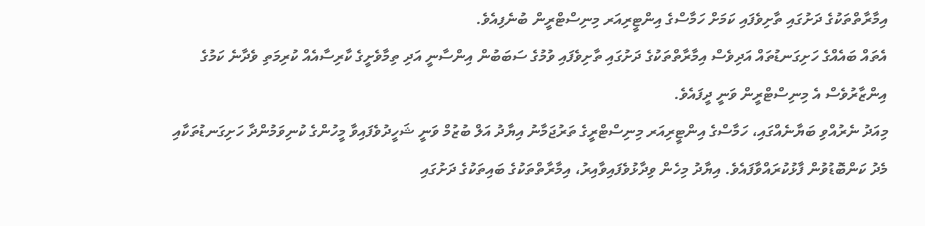އިމާރާތްތަކުގެ ދަށުގައި ތާށިވެފައި ކަމަށް ހަމާސްގެ އިންޓީރިއަރ މިނިސްޓްރީން ބުނެފިއެވެ.
އެތައް ބައެއްގެ ހަށިގަނޑުތައް އަދިވެސް އިމާރާތްތަކުގެ ދަށުގައި ތާށިވެފައި ވުމުގެ ސަބަބުން އިންސާނީ އަދި ތިމާވެށީގެ ކާރިސާއެއް ކުރިމަތި ވެދާނެ ކަމުގެ އިންޒާރުވެސް އެ މިނިސްޓްރީން ވަނީ ދީފައެވެ.
މިއަދު ނެރުއްވި ބަޔާނެއްގައި، ހަމާސްގެ އިންޓީރިއަރ މިނިސްޓްރީގެ ތަރުޖަމާނު އިޔާދު އަލް ބުޒުމް ވަނީ ޝަހީދުވެފައިވާ މީހުންގެ ކުނިވަމުންދާ ހަށިގަނޑުތަކާއި މެދު ކަންބޮޑުވުން ފާޅުކުރައްވާފައެވެ. އިޔާދު މިހެން ވިދާޅުވެފައިވާއިރު، އިމާރާތްތަކުގެ ބައިތަކުގެ ދަށުގައި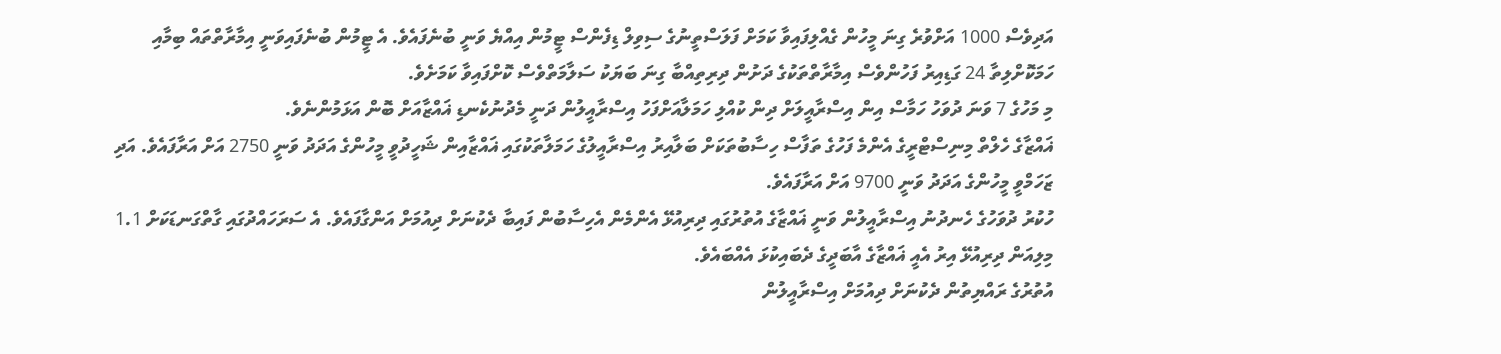އަދިވެސް 1000 އަށްވުރެ ގިނަ މީހުން ގެއްލިފައިވާ ކަމަށް ފަލަސްތީނުގެ ސިވިލް ޑިފެންސް ޓީމުން އިއްޔެ ވަނީ ބުނެފައެވެ. އެ ޓީމުން ބުނެފައިވަނީ އިމާރާތްތައް ބިމާއި ހަމަކޮށްލިތާ 24 ގަޑިއިރު ފަހުންވެސް އިމާރާތްތަކުގެ ދަށުން ދިރިތިއްބާ ގިނަ ބަޔަކު ސަލާމަތްވެސް ކޮށްފައިވާ ކަމަށެވެ.
މި މަހުގެ 7 ވަނަ ދުވަހު ހަމާސް އިން އިސްރާއީލަށް ދިން ކުއްލި ހަމަލާއަށްފަހު އިސްރާއީލުން ދަނީ މެދުނުކެނޑި ޣައްޒާއަށް ބޮން އަޅަމުންނެވެ.
ޣައްޒާގެ ހެލްތް މިނިސްޓްރީގެ އެންމެ ފަހުގެ ތަފާސް ހިސާބުތަކަށް ބަލާއިރު އިސްރާއީލުގެ ހަމަލާތަކުގައި ޣައްޒާއިން ޝަހީދުވީ މީހުންގެ އަދަދު ވަނީ 2750 އަށް އަރާފައެވެ. އަދި ޒަހަމްވީ މީހުންގެ އަދަދު ވަނީ 9700 އަށް އަރާފައެވެ.
ހުކުރު ދުވަހުގެ ހެނދުނު އިސްރާއީލުން ވަނީ ޣައްޒާގެ އުތުރުގައި ދިރިއުޅޭ އެންމެން އެހިސާބުން ފައިބާ ދެކުނަށް ދިއުމަށް އަންގާފައެވެ. އެ ސަރަހައްދުގައި ގާތްގަނޑަކަށް 1.1 މިލިއަން ދިރިއުޅޭ އިރު އެއީ ޣައްޒާގެ އާބަދީގެ ދެބައިކުޅަ އެއްބައެވެ.
އުތުރުގެ ރައްޔިތުން ދެކުނަށް ދިއުމަށް އިސްރާއީލުން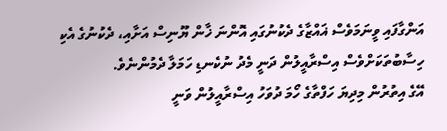އަންގާފައި ވީނަމަވެސް ޣައްޒާގެ ދެކުނުގައި އޮންނަ ޚާން ޔޫނިސް އަށާއި، ދެކުނުގެ އެކި ހިސާބުތަކަށްވެސް އިސްރާއީލުން ދަނީ މެދު ނުކެނޑި ހަމަލާ ދެމުންނެވެ.
އޭގެ އިތުރުން މިދިޔަ ހަފްތާގެ ހޯމަ ދުވަހު އިސްރާއީލުން ވަނީ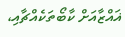ޣައްޒާއަށް ކާބޯތަކެއްޗާއި،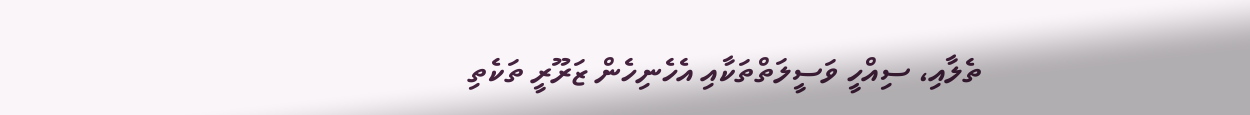ތެލާއި، ސިއްހީ ވަސީލަތްތަކާއި އެހެނިހެން ޒަރޫރީ ތަކެތި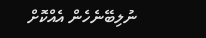ނުލިބޭނެހެން އެއްކޮށް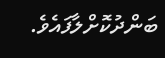ބަންދުކޮށްލާފައެވެ.